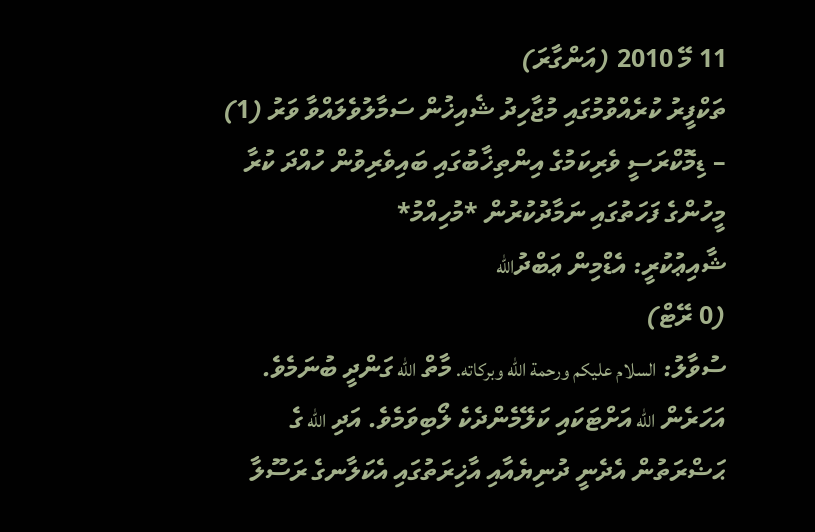11 މޭ 2010 (އަންގާރަ)
ތަކްފީރު ކުރެއްވުމުގައި މުޖާހިދު ޝެއިޚުން ސަމާލުވެލައްވާ ވަރު (1) – ޑިމޮކްރަސީ ވެރިކަމުގެ އިންތިޚާބުގައި ބައިވެރިވުން ހުއްދަ ކުރާ މީހުންގެ ފަހަތުގައި ނަމާދުކުރުން *މުހިއްމު*
ޝާއިޢުކުރީ: އެޑްމިން ޢަބްދުالله
(0 ރޭޓް)
ސުވާލު: السلام عليكم ورحمة الله وبركاته. މާތް الله ގަންދީ ބުނަމެވެ. އަހަރެން الله އަށްޓަކައި ކަލޭމެންދެކެ ލޯބިވަމެވެ. އަދި الله ގެ ޙަޟްރަތުން އެދެނީ ދުނިޔެއާއި އާޚިރަތުގައި އެކަލާނގެ ރަސޫލާ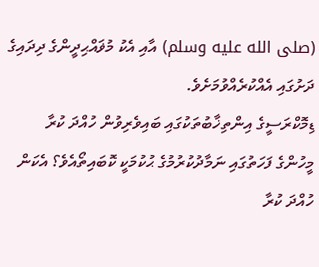(صلى الله عليه وسلم) އާއި އެކު މުޥައްޙިދީންގެ ދިދައިގެ ދަށުގައި އެއްކުރެއްވުމަށެވެ.
ޑިމޮކްރަސީގެ އިންތިޚާބުތަކުގައި ބައިވެރިވުން ހުއްދަ ކުރާ މީހުންގެ ފަހަތުގައި ނަމާދުކުރުމުގެ ޙުކުމަކީ ކޮބައިތޯއެވެ؟ އެކަން ހުއްދަ ކުރާ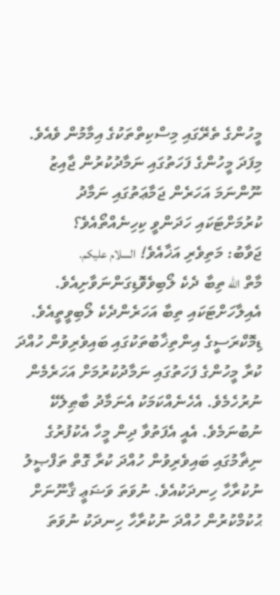މީހުންގެ ތެރޭގައި މިސްކިތްތަކުގެ އިމާމުން ވެއެވެ. މިފަދަ މީހުންގެ ފަހަތުގައި ނަމާދުކުރުން ޖާއިޒު ނޫންނަމަ އަހަރެން ޖަމާޢަތުގައި ނަމާދު ކުރުމަށްޓަކައި ހަދަންވީ ކިހިނެއްތޯއެވެ؟
ޖަވާބު: މަތިވެރި އަޚާއެވެ! السلام عليكم.
މާތް الله ތިބާ ދެކެ ލޯބިވެވޮޑިގަންނަވާށިއެވެ. އެއިލާހަށްޓަކައި ތިބާ އަހަރެންދެކެ ލޯބިވީތީއެވެ.
ޑިމޮކްރަސީގެ އިންތިޚާބުތަކުގައި ބައިވެރިވުން ހުއްދަ ކުރާ މީހުންގެ ފަހަތުގައި ނަމާދުކުރުމަށް އަހަރެމެން ނުރުހެމެވެ. އެހެނެއްކަމަކު އެނަމާދު ބާޠިލެކޭ ނުބުނަމެވެ. އެއީ އެފަތުވާ ދިން މީހާ އެކުފުރުގެ ނިޡާމުގައި ބައިވެރިވުން ހުއްދަ ކުރާ ގޮތް ތަފްޞީލު ނުކުރާހާ ހިނދަކުއެވެ. ނުވަތަ ވަޟަޢީ ޤާނޫނަށް ޙުކުމްކުރުން ހުއްދަ ނުކުރާހާ ހިނދަކު ނުވަތަ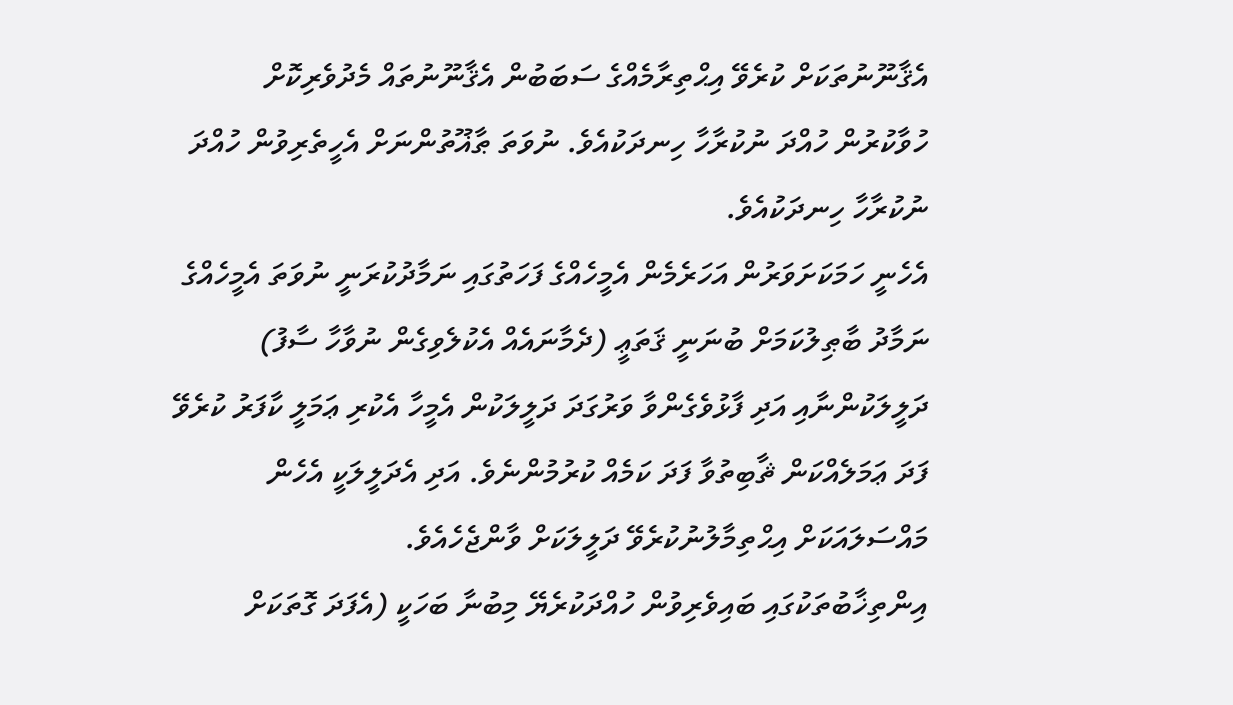އެޤާނޫނުތަކަށް ކުރެވޭ އިޙްތިރާމެއްގެ ސަބަބުން އެޤާނޫނުތައް މެދުވެރިކޮށް ހުވާކުރުން ހުއްދަ ނުކުރާހާ ހިނދަކުއެވެ. ނުވަތަ ޠާޣޫތުންނަށް އެހީތެރިވުން ހުއްދަ ނުކުރާހާ ހިނދަކުއެވެ.
އެހެނީ ހަމަކަށަވަރުން އަހަރެމެން އެމީހެއްގެ ފަހަތުގައި ނަމާދުކުރަނީ ނުވަތަ އެމީހެއްގެ ނަމާދު ބާޠިލުކަމަށް ބުނަނީ ޤަތަޢީ (ދެމާނައެއް އެކުލެވިގެން ނުވާހާ ސާފު) ދަލީލަކުންނާއި އަދި ފާޅުވެގެންވާ ވަރުގަދަ ދަލީލަކުން އެމީހާ އެކުރި ޢަމަލީ ކާފަރު ކުރެވޭ ފަދަ ޢަމަލެއްކަން ޘާބިތުވާ ފަދަ ކަމެއް ކުރުމުންނެވެ. އަދި އެދަލީލަކީ އެހެން މައްސަލައަކަށް އިޙްތިމާލުނުކުރެވޭ ދަލީލަކަށް ވާންޖެހެއެވެ.
އިންތިޚާބުތަކުގައި ބައިވެރިވުން ހުއްދަކުރެޔޭ މިބުނާ ބަހަކީ (އެފަދަ ގޮތަކަށް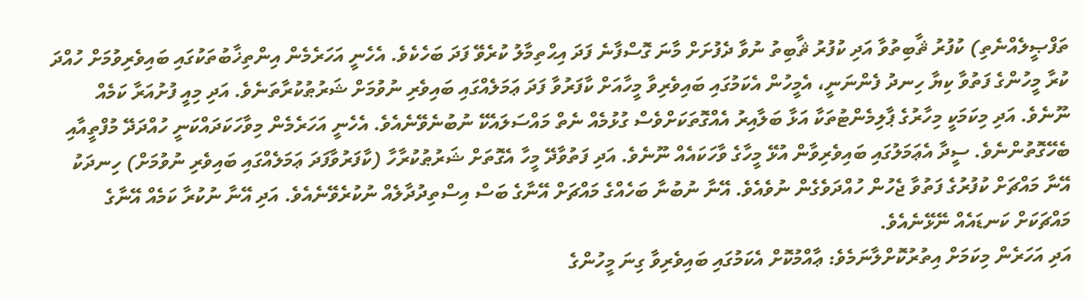ތަފްޞީލެއްނެތި) ކުފުރު ޘާބިތުވާ އަދި ކުފުރު ޘާބިތު ނުވާ ދެފުށަށް މާނަ ގޮސްފާނެ ފަދަ އިޙްތިމާލު ކުރެވޭ ފަދަ ބަހެކެވެ. އެހެނީ އަހަރެމެން އިންތިޚާބުތަކުގައި ބައިވެރިވުމަށް ހުއްދަ ކުރާ މީހުންގެ ފަތުވާ ކިޔާ ހިނދު ފެންނަނީ، އެމީހުން އެކަމުގައި ބައިވެރިވާ މީހާއަށް ކާފަރުވާ ފަދަ ޢަމަލެއްގައި ބައިވެރި ނުވުމަށް ޝަރުޠުކުރާތަނެވެ. އަދި މިއީ ފުށުއަރާ ކަމެއް ނޫނެވެ. އަދި މިކަމަކީ މިހާރުގެ ޕާލިމެންޓުތަކާ އަޅާ ބަލާއިރު އެއްގޮތަކަށްވެސް ގުޅުމެއް ނެތް މައްސަލައެކޭ ނުބުނެވޭނެއެވެ. އެހެނީ އަހަރެމެން މިވާހަކަދައްކަނީ ހުއްދަދޭ މުފްތީއާއި ބެހޭގޮތުންނެވެ. ސީދާ އެޢަމަލުގައި ބައިވެރިވާން އުޅޭ މީހާގެ ވާހަކައެއް ނޫނެވެ. އަދި ފަތުވާދޭ މީހާ އެގޮތަށް ޝަރުޠުކުރާހާ (ކާފަރުވާފަދަ ޢަމަލެއްގައި ބައިވެރި ނުވުމަށް) ހިނދަކު އޭނާ މައްޗަށް ކުފުރުގެ ފަތުވާ ޖެހުން ހުއްދަވެގެން ނުވެއެވެ. އޭނާ ނުބުނާ ބަހެއްގެ މައްޗަށް އޭނާގެ ބަސް އިސްތިދުދާލެއް ނުކުރެވޭނެއެވެ. އަދި އޭނާ ނުކުރާ ކަމެއް އޭނާގެ މައްޗަކަށް ކަނޑައެއް ނޭޅޭނެއެވެ.
އަދި އަހަރެން މިކަމަށް އިތުރުކޮށްލާނަމެވެ: ޢާއްމުކޮށް އެކަމުގައި ބައިވެރިވާ ގިނަ މީހުންގެ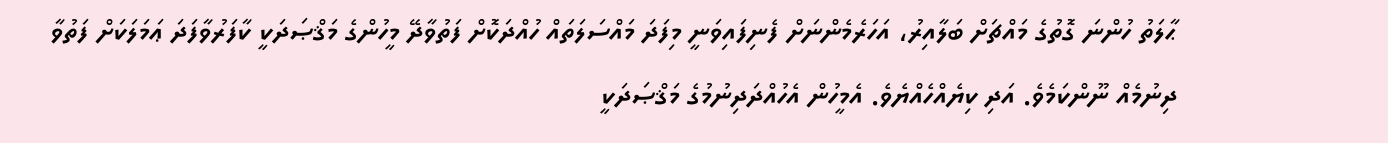ޙާލަތު ހުންނަ ގޮތުގެ މައްޗަށް ބަލާއިރު، އަހަރެމެންނަށް ފެނިފައިވަނީ މިފަދަ މައްސަލަތައް ހުއްދަކޮށް ފަތުވާދޭ މީހުންގެ މަޤްޞަދަކީ ކާފަރުވާފަދަ ޢަމަލަކަށް ފަތުވާ ދިނުމެއް ނޫންކަމެވެ. އަދި ކިޔެއްހެއްޔެވެ. އެމީހުން އެހުއްދަދިނުމުގެ މަޤްޞަދަކީ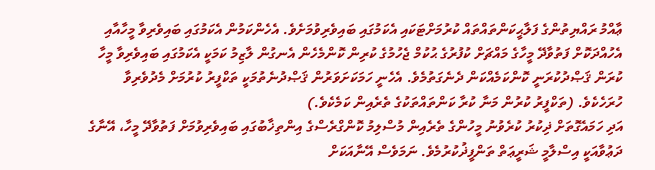ޢާއްމު ރައްޔިތުންގެ ފަލާޙީކަންތައްތައް ކުރުމަށްޓަކައި އެކަމުގައި ބައިވެރިވުމަށެވެ. އެހެންކަމުން އެކަމުގައި ބައިވެރިވާ މީހާއާއި އެހުއްދަކޮށް ފަތުވާދޭ މީހާގެ މައްޗަށް ކުފުރުގެ ޙުކުމް ޖެހުމުގެ ކުރިން ކޮންމެހެން އެނގުން ލާޒިމު ކަމަކީ އެކަމުގައި ބައިވެރިވާ މީހާ ކުރަން ޤަޞްދުކުރަނީ ކޮންކަމެއްކަން ދެނެގަތުމެވެ. އެހެނީ ހަމަކަށަވަރުން ޤަޞްދުނެތުމަކީ ތަކްފީރު ކުރުމަށް މެދުވެރިވާ ހުރަހެކެވެ. (ތަކްފީރު ކުރުން މަނާ ކުރާ ކަންތައްތަކުގެ ތެރެއިން ކަމެކެވެ.)
އަދި ހަމައެގޮތަށް ޛިކުރު ކުރެވުނު މީހުންގެ ތެރެއިން މުސްލިމު ކޮންގްރެސްގެ އިންތިޚާބުގައި ބައިވެރިވުމަށް ފަތުވާދޭ މީހާ، އޭނާގެ ދަޢުވާއަކީ އިސްލާމީ ޝަރީޢަތް ތަންފީޛުކުރުމެވެ. ނަމަވެސް އޭނާއަކަށް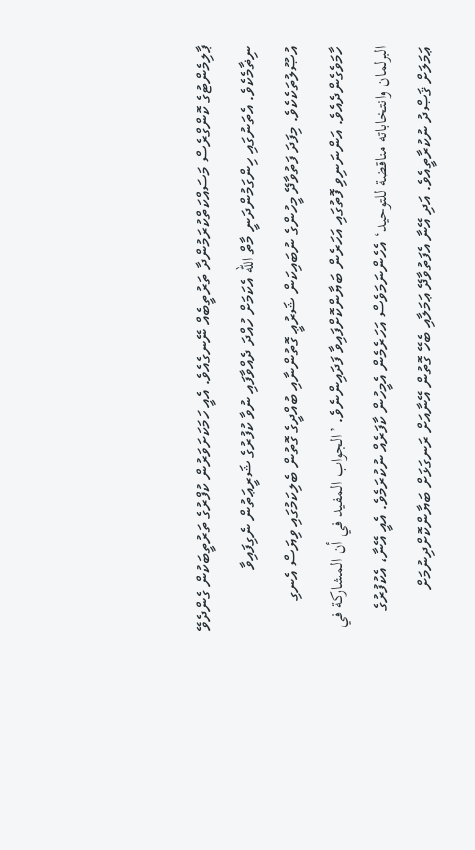ޕާލިމެންޓުގެ ކޮންގްރެސް މަސައްކަތްކުރަމުންދާ ތަރުތީބެއް ނޭނގެއެވެ. އެއީ ހަމަކަށަވަރުން ކުފްރުގެ ތަރުތީބަކުން ގެންދެވޭ ނިޡާމެކެވެ. އެތަނުގައި ހިންގަމުންދަނީ މާތް الله އެކަމަށް ހުއްދަ ދެއްވާފައި ނުވާ ކުފުރުގެ ޝަރީޢަތުން ނެގިފައިވާ އުޞޫލުތަކެކެވެ. މިފަދަ ފަތުވާދޭ މީހުންގެ ނުބައިކަން ޝަރުޢީ ގޮތުންނާއި ބުއްދީގެ ގޮތުން ބެލިކަމުގައި ވިޔަސް އެނގި ހާމަވެގެންދެއެވެ. އަންނަނިވި ފޮތުގައި އަހަރެން ބަޔާންކޮށްފައިވާ ފަދައިންނެވެ. ’الجواب المفيد في أن المشاركة في البرلمان وانتخاباته مناقضة للتوحيد‘ އެހެންނަމަވެސް އަހަރެމެން އެމީހުން ކާފަރެއް ނުކުރަމެވެ. އެއީ އޭނާ، އެކުފުރުގެ ޢަމަލަށް ޤަޞްދު ނުކުރާތީއެވެ. އަދި އޭނާ އެފަތުވާދޭ ޢަމަލާއި ބެހޭ ގޮތުން އޭނާއަށް ރަނގަޅަށް ބަޔާންކޮށްދިނުމަށް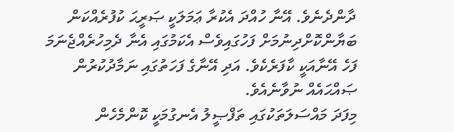ދާންދެނެވެ. އޭނާ ހުއްދަ އެކުރާ ޢަމަލަކީ ޞަރީޙަ ކުފުރެއްކަން ބަޔާންކޮށްދިނުމަށް ފަހުގައިވެސް އެކަމުގައި އެނާ ދެމިހުރެއްޖެނަމަ ފަހެ އޭނާއަކީ ކާފަރެކެވެ. އަދި އޭނާގެ ފަހަތުގައި ނަމާދުކުރުން ޞައްޙައެއް ނުވާނެއެވެ.
މިފަދަ މައްސަލަތަކުގައި ތަފްޞީލު އެނގުމަކީ ކޮންމެހެން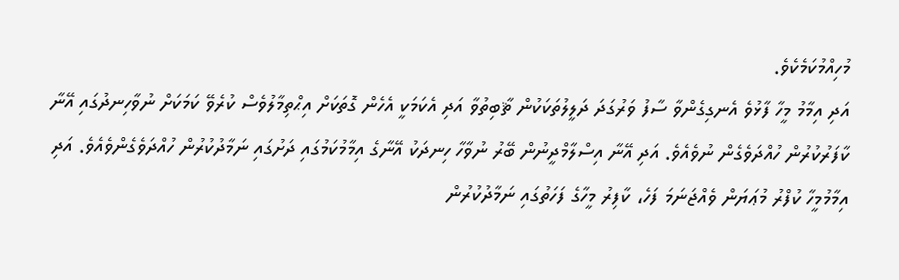މުހިއްމުކަމެކެވެ.
އަދި އިމާމު މީހާ ފާޅުވެ އެނގިގެންވާ ސާފު ވަރުގަދަ ދަލީލުތަކަކުން ޘާބިތުވާ އަދި އެކަމަކީ އެހެން ގޮތަކަށް އިޙްތިމާލުވެސް ކުރެވޭ ކަމަކަށް ނުވާހިނދުގައި އޭނާ ކާފަރުކުރުން ހުއްދަވެގެން ނުވެއެވެ. އަދި އޭނާ އިސްލާމްދީނުން ބޭރު ނުވާހާ ހިނދަކު އޭނާގެ އިމާމުކަމުގައި ދަށުގައި ނަމާދުކުރުން ހުއްދަވެގެންވެއެވެ. އަދި އިމާމުމީހާ ކުފްރު މުޢަޔަން ވެއްޖަނަމަ ފަހެ، ކާފިރު މީހާގެ ފަހަތުގައި ނަމާދުކުރުން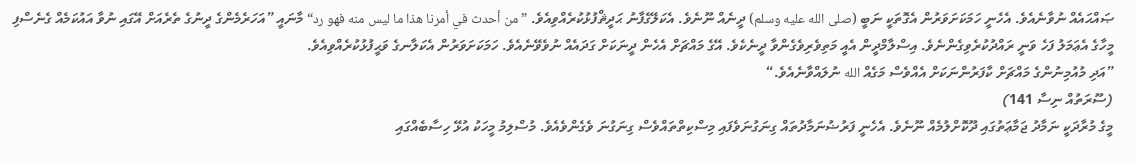ޞައްޙައެއް ނުވާނެއެވެ. އެހެނީ ހަމަކަށަވަރުން އެގޮތަކީ ނަބީ (صلى الله عليه وسلم) ދީނެއް ނޫނެވެ. އެކަލޭގެފާނު ޙަދީޘްފުޅުކުރެއްވިއެވެ. ”من أحدث في أمرنا هذا ما ليس منه فهو رد“ މާނައީ ”އަހަރެމެންގެ ދީނުގެ ތެރެއަށް އޭގައި ނުވާ އައުކަމެއް ގެނެސްފި މީހާގެ އެޢަމަލު ފަހެ ވަނީ ރައްދުކުރެވިގެންނެވެ. އިސްލާމްދީން އެއީ މަތިވެރިވެގެންވާ ދީނެކެވެ. އޭގެ މައްޗަށް އެހެން ދީނަކަށް ގަދައެއް ނުވެވޭނެއެވެ. ހަމަކަށަވަރުން އެކަލާނގެ ވަޙީފުޅުކުރެއްވިއެވެ.
”އަދި މުއުމިނުންގެ މައްޗަށް ކާފަރުންނަކަށް އެއްވެސް މަގެއް الله ނުލައްވާނެއެވެ.“
(ސޫރަތުއް ނިސާ 141)
މީގެ މުރާދަކީ ނަމާދު ޖަމާޢަތުގައި ދޫކޮށްލުމެއް ނޫނެވެ. އެހެނީ ފަރުޟުނަމާދުތައް ގިނަގުނަވެފައި މިސްކިތްތައްވެސް ގިނަގުނަ ވެގެންވެއެވެ. މުސްލިމު މީހަކު އުޅޭ ހިސާބެއްގައި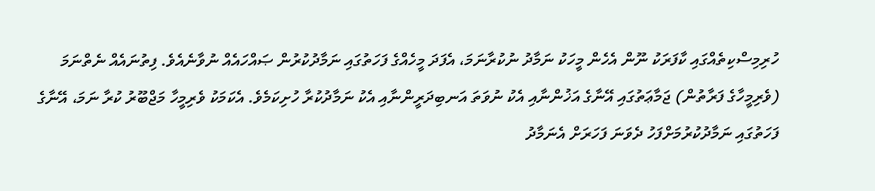ހުރިމިސްކިތެއްގައި ކާފަރަކު ނޫން އެހެން މީހަކު ނަމާދު ނުކުރާނަމަ، އެފަދަ މީހެއްގެ ފަހަތުގައި ނަމާދުކުރުން ޞައްހައެއް ނުވާނެއެވެ. ފިތުނައެއް ނެތްނަމަ (ވެރިމީހާގެ ފަރާތުން) ޖަމާޢަތުގައި އޭނާގެ އަޚުންނާއި އެކު ނުވަތަ އަނބިދަރީންނާއި އެކު ނަމާދުކުރާ ހުށިކަމެވެ. އެކަމަކު ވެރިމީހާ މަޖްބޫރު ކުރާ ނަމަ، އޭނާގެ ފަހަތުގައި ނަމާދުކުރުމަށްފަހު ދެވަނަ ފަހަރަށް އެނަމާދު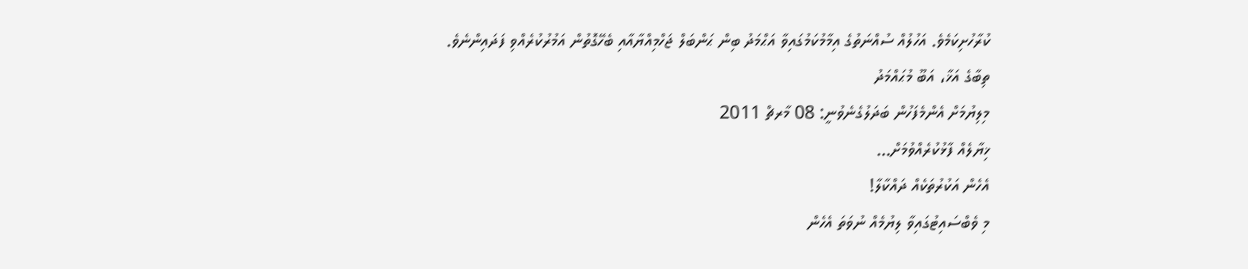ކުރާހުށިކަމެވެ. އަހުލުއް ސުއްނަތުގެ އިމާމުކަމުގައިވާ އަޙްމަދު ބިން ޙަންބަލް ޖަހްމިއްޔާއާއި ބެހޭގޮތުން އަމުރުކުރެއްވި ފަދައިންނެވެ.
ތިބާގެ އަޚާ، އަބޫ މުޙައްމަދު
މިލިޔުމަށް އެންމެފަހުން ބަދަލުގެނެވުނީ: 08 މާރޗް 2011
ޚިޔާލެއް ފާޅުކުރެއްވުމަށް…
އެހެން އަކުރުތަކެއް ދައްކާލާ!
މި ވެބްސައިޓުގައިވާ ލިޔުމެއް ނުވަތަ އެހެން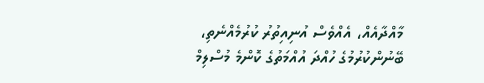މާއްދާއެއް، އެއްވެސް އުނިއިތުރު ކުރުމެއްނެތި، ބޭނުންކުރުމުގެ ހުއްދަ އުއްމަތުގެ ކޮންމެ މުސްލިމް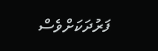ފަރުދަކަށްވެސް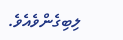ލިބިގެންވެއެވެ.